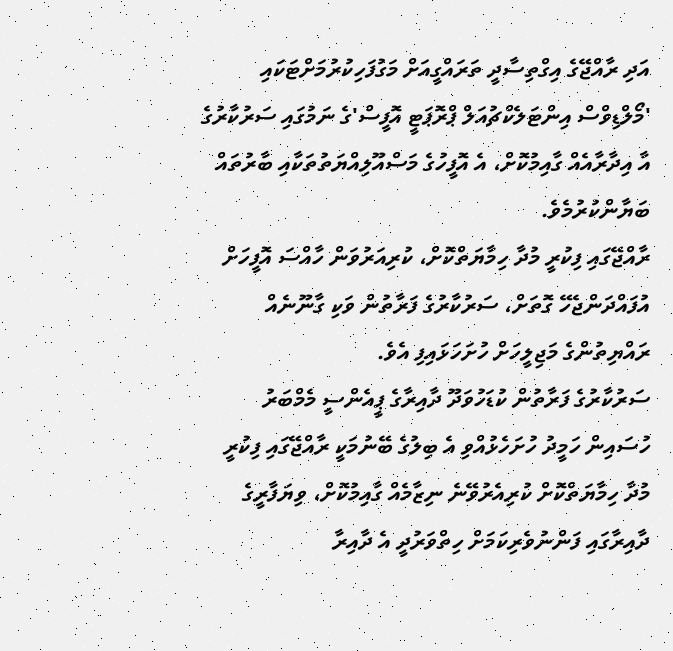އަދި ރާއްޖޭގެ އިގްތިސާދީ ތަރައްގީއަށް މަގުފަހިކުރުމަށްޓަކައި 'މޯލްޑިވްސް އިންޓަލެކްޗުއަލް ޕްރޮޕަޓީ އޮފީސް'ގެ ނަމުގައި ސަރުކާރުގެ އާ އިދާރާއެއް ގާއިމުކޮށް، އެ އޮފީހުގެ މަސްއޫލިއްޔަތުތަކާއި ބާރުތައް ބަޔާންކުރުމެވެ.
ރާއްޖޭގައި ފިކުރީ މުދާ ހިމާޔަތްކޮށް، ކުރިއަރުވަން ހާއްސަ އޮފީހަށް އުފައްދަންޖެހޭ ގޮތަށް، ސަރުކާރުގެ ފަރާތުން ވަކި ގާނޫނެއް ރައްޔިތުންގެ މަޖިލީހަށް ހުށަހަޅައިފި އެވެ.
ސަރުކާރުގެ ފަރާތުން ކުޑަހުވަދޫ ދާއިރާގެ ޕީއެންސީ މެމްބަރު ހުސައިން ހަމީދު ހުށަހެޅުއްވި އެ ބިލުގެ ބޭނުމަކީ ރާއްޖޭގައި ފިކުރީ މުދާ ހިމާޔަތްކޮށް ކުރިއެރުވޭނެ ނިޒާމެއް ގާއިމުކޮށް، ވިޔަފާރީގެ ދާއިރާގައި ފަންނުވެރިކަމަށް ހިތްވަރުދީ އެ ދާއިރާ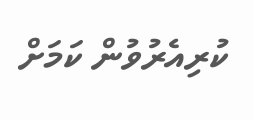ކުރިއެރުވުން ކަމަށް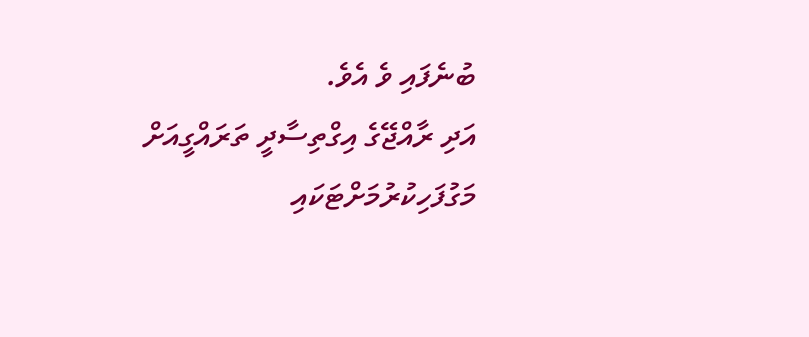ބުނެފައި ވެ އެވެ.
އަދި ރާއްޖޭގެ އިގްތިސާދީ ތަރައްގީއަށް މަގުފަހިކުރުމަށްޓަކައި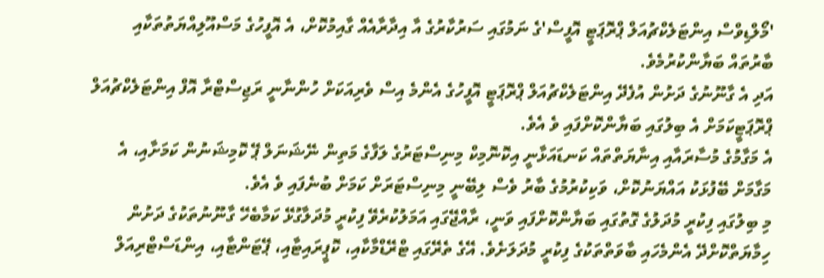'މޯލްޑިވްސް އިންޓަލެކްޗުއަލް ޕްރޮޕަޓީ އޮފީސް'ގެ ނަމުގައި ސަރުކާރުގެ އާ އިދާރާއެއް ގާއިމުކޮށް، އެ އޮފީހުގެ މަސްއޫލިއްޔަތުތަކާއި ބާރުތައް ބަޔާންކުރުމެވެ.
އަދި އެ ގާނޫނުގެ ދަށުން އުފެދޭ އިންޓަލެކްޗުއަލް ޕްރޮޕަޓީ އޮފީހުގެ އެންމެ އިސް ވެރިއަކަށް ހުންނާނީ ރަޖިސްޓްރާ އޮފް އިންޓަލެކްޗުއަލް ޕްރޮޕަޓީކަމަށް އެ ބިލުގައި ބަޔާންކޮށްފައި ވެ އެވެ.
އެ މަގާމުގެ މުސާރައާއި އިނާޔަތްތައް ކަނޑައަޅާނީ އިކޮނޮމިކް މިނިސްޓަރުގެ ލަފާގެ މަތިން ނޭޝަނަލް ޕޭ ކޮމިޝަނުން ކަމަށާއި، އެ މަގާމަށް ބޭފުޅަކު އައްޔަނުކޮށް، ވަކިކުރުމުގެ ބާރު ވެސް ލިބޭނީ މިނިސްޓަރަށް ކަމަށް ބުނެފައި ވެ އެވެ.
މި ބިލުގައި ފިކުރީ މުދަލުގެ ގޮތުގައި ބަޔާންކޮށްފައި ވަނީ، ރާއްޖޭގައި އަމަލުކުރެވޭ ފިކުރީ މުދަލާގުޅޭ ކަމާބެހޭ ގާނޫނުތަކުގެ ދަށުން ހިމާޔަތްކޮށްދޭ އެންމެހައި ބާވަތްތަކުގެ ފިކުރީ މުދަލަށެވެ. އޭގެ ތެރޭގައި ޓްރޭޑްމާކާއި، ކޮޕީރައިޓާއި، ޕޭޓަންޓާއި، އިންޑަސްޓްރިއަލް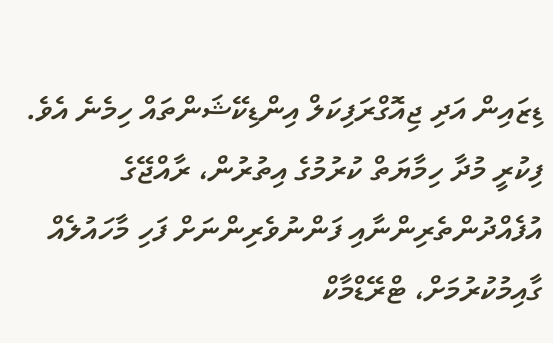ޑިޒައިން އަދި ޖިއޮގްރަފިކަލް އިންޑިކޭޝަންތައް ހިމެނެ އެވެ.
ފިކުރީ މުދާ ހިމާޔަތް ކުރުމުގެ އިތުރުން، ރާއްޖޭގެ އުފެއްދުންތެރިންނާއި ފަންނުވެރިންނަށް ފަހި މާހައުލެއް ގާއިމުކުރުމަށް، ޓްރޭޑްމާކް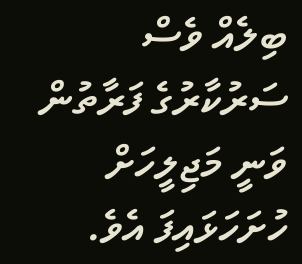ބިލެއް ވެސް ސަރުކާރުގެ ފަރާތުން ވަނީ މަޖިލީހަށް ހުށަހަޅައިފަ އެވެ.